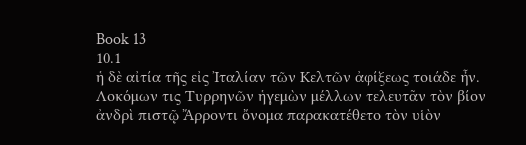Book 13
10.1
ἡ δὲ αἰτία τῆς εἰς Ἰταλίαν τῶν Κελτῶν ἀφίξεως τοιάδε ἦν. Λοκόμων τις Τυρρηνῶν ἡγεμὼν μέλλων τελευτᾶν τὸν βίον ἀνδρὶ πιστῷ Ἄρροντι ὄνομα παρακατέθετο τὸν υἱὸν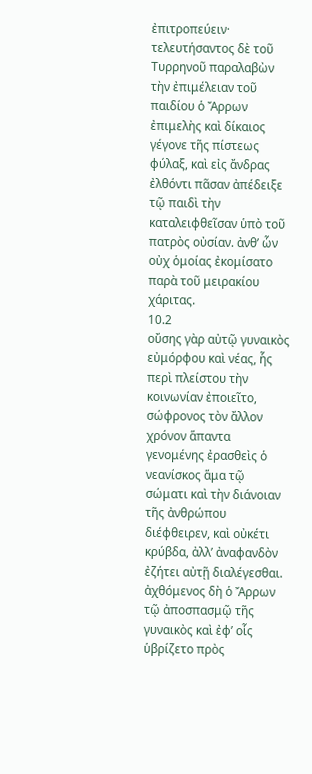ἐπιτροπεύειν· τελευτήσαντος δὲ τοῦ Τυρρηνοῦ παραλαβὼν τὴν ἐπιμέλειαν τοῦ παιδίου ὁ Ἄρρων ἐπιμελὴς καὶ δίκαιος γέγονε τῆς πίστεως φύλαξ, καὶ εἰς ἄνδρας ἐλθόντι πᾶσαν ἀπέδειξε τῷ παιδὶ τὴν καταλειφθεῖσαν ὑπὸ τοῦ πατρὸς οὐσίαν. ἀνθʼ ὧν οὐχ ὁμοίας ἐκομίσατο παρὰ τοῦ μειρακίου χάριτας.
10.2
οὔσης γὰρ αὐτῷ γυναικὸς εὐμόρφου καὶ νέας, ἧς περὶ πλείστου τὴν κοινωνίαν ἐποιεῖτο, σώφρονος τὸν ἄλλον χρόνον ἅπαντα γενομένης ἐρασθεὶς ὁ νεανίσκος ἅμα τῷ σώματι καὶ τὴν διάνοιαν τῆς ἀνθρώπου διέφθειρεν, καὶ οὐκέτι κρύβδα, ἀλλʼ ἀναφανδὸν ἐζήτει αὐτῇ διαλέγεσθαι. ἀχθόμενος δὴ ὁ Ἄρρων τῷ ἀποσπασμῷ τῆς γυναικὸς καὶ ἐφʼ οἷς ὑβρίζετο πρὸς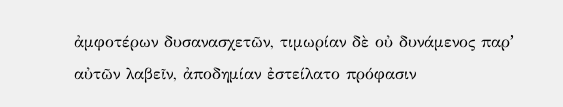ἀμφοτέρων δυσανασχετῶν, τιμωρίαν δὲ οὐ δυνάμενος παρʼ αὐτῶν λαβεῖν, ἀποδημίαν ἐστείλατο πρόφασιν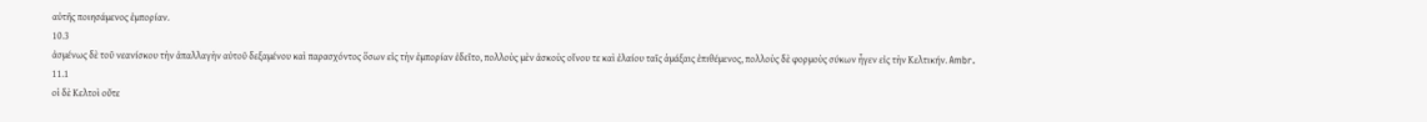αὐτῆς ποιησάμενος ἐμπορίαν.
10.3
ἀσμένως δὲ τοῦ νεανίσκου τὴν ἀπαλλαγὴν αὐτοῦ δεξαμένου καὶ παρασχόντος ὅσων εἰς τὴν ἐμπορίαν ἐδεῖτο, πολλοὺς μὲν ἀσκοὺς οἴνου τε καὶ ἐλαίου ταῖς ἁμάξαις ἐπιθέμενος, πολλοὺς δὲ φορμοὺς σύκων ἦγεν εἰς τὴν Κελτικήν. Ambr.
11.1
οἱ δὲ Κελτοὶ οὔτε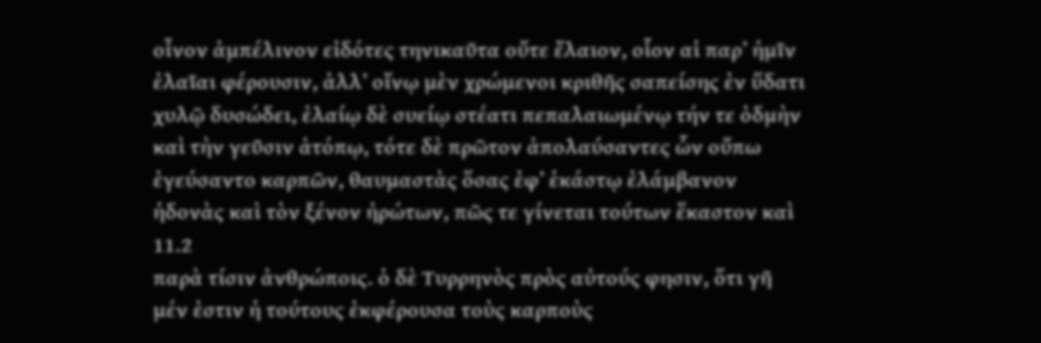οἶνον ἀμπέλινον εἰδότες τηνικαῦτα οὔτε ἔλαιον, οἷον αἱ παρʼ ἡμῖν ἐλαῖαι φέρουσιν, ἀλλʼ οἴνῳ μὲν χρώμενοι κριθῆς σαπείσης ἐν ὕδατι χυλῷ δυσώδει, ἐλαίῳ δὲ συείῳ στέατι πεπαλαιωμένῳ τήν τε ὀδμὴν καὶ τὴν γεῦσιν ἀτόπῳ, τότε δὲ πρῶτον ἀπολαύσαντες ὧν οὔπω ἐγεύσαντο καρπῶν, θαυμαστὰς ὅσας ἐφʼ ἑκάστῳ ἐλάμβανον ἡδονὰς καὶ τὸν ξένον ἠρώτων, πῶς τε γίνεται τούτων ἕκαστον καὶ
11.2
παρὰ τίσιν ἀνθρώποις. ὁ δὲ Τυρρηνὸς πρὸς αὐτούς φησιν, ὅτι γῆ μέν ἐστιν ἡ τούτους ἐκφέρουσα τοὺς καρποὺς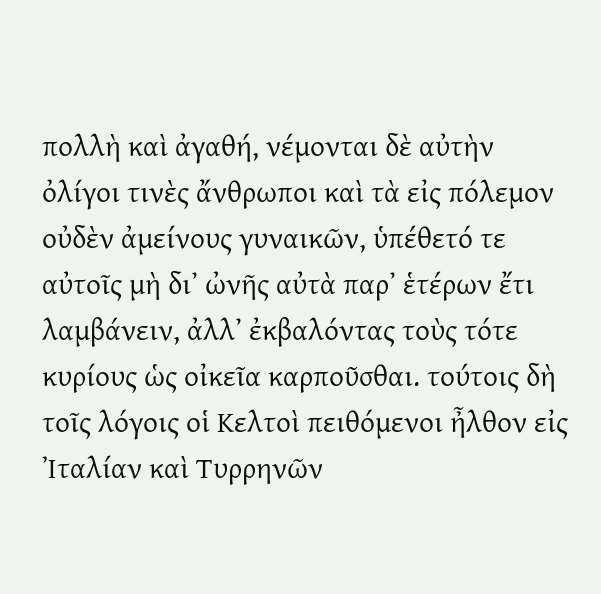πολλὴ καὶ ἀγαθή, νέμονται δὲ αὐτὴν ὀλίγοι τινὲς ἄνθρωποι καὶ τὰ εἰς πόλεμον οὐδὲν ἀμείνους γυναικῶν, ὑπέθετό τε αὐτοῖς μὴ διʼ ὠνῆς αὐτὰ παρʼ ἑτέρων ἔτι λαμβάνειν, ἀλλʼ ἐκβαλόντας τοὺς τότε κυρίους ὡς οἰκεῖα καρποῦσθαι. τούτοις δὴ τοῖς λόγοις οἱ Κελτοὶ πειθόμενοι ἦλθον εἰς Ἰταλίαν καὶ Τυρρηνῶν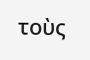τοὺς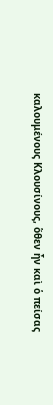καλουμένους Κλουσίνους, ὅθεν ἦν καὶ ὁ πείσας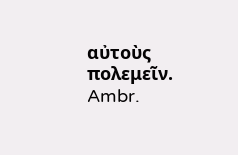αὐτοὺς πολεμεῖν. Ambr.